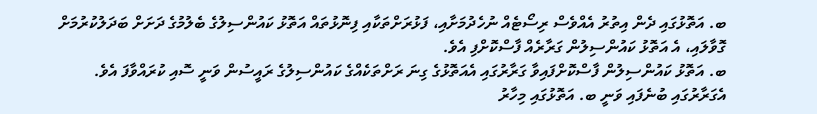ބ. އަތޮޅުގައި ދެން އިތުރު އެއްވެސް ރިސޯޓެއް ނުހެދުމަށާއި، ފަޅުރަށްތަކާއި ފިނޮޅުތައް އަތޮޅު ކައުންސިލުގެ ބެލުމުގެ ދަށަށް ބަދަލުކުރުމަށް ގޮވާލައި، އެ އަތޮޅު ކައުންސިލުން ގަރާރެއް ފާސްކޮށްފި އެވެ.
ބ. އަތޮޅު ކައުންސިލުން ފާސްކޮށްފައިވާ ގަރާރުގައި އެއަތޮޅުގެ ގިނަ ރަށްތަކެއްގެ ކައުންސިލުގެ ރައީސުން ވަނީ ސޮއި ކުރައްވާފަ އެވެ.
އެގަރާރުގައި ބުނެފައި ވަނީ ބ. އަތޮޅުގައި މިހާރު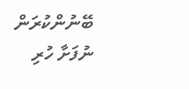ބޭނުންކުރަން ނުފަށާ ހުރި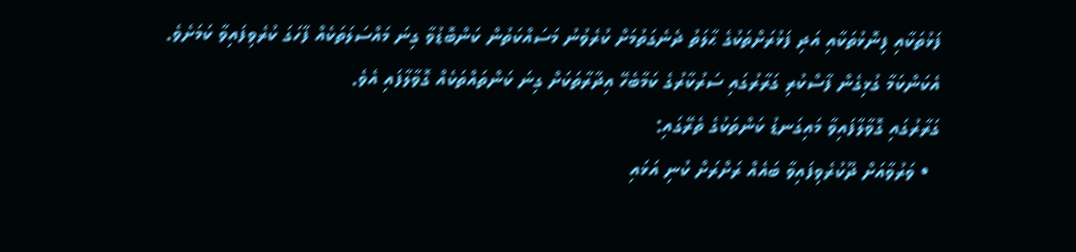ފަޅުތަކާއި ފިނޮޅުތަކާއި އަދި ފަޅުރަށްތަކުގެ ޙާލަތު ދެނެގަތުމަށް ކުރެވުނު މަސައްކަތުން ކަންބޮޑުވާ ގިނަ މައްސަލަތަކެއް ފާހަގަ ކުރެވިފައިވާ ކަމަށެވެ.
އެކަންކަމާ ގުޅިގެން ފާސްކުރި ގަރާރުގައި ސަރުކާރުގެ ކަމާބެހޭ އިދާރާތަކަށް ގިނަ ކަންތައްތަކެއް ގޮވާލާފައި އެވެ.
ގަރާރުގައި ގޮވާލާފައިވާ މައިގަނޑު ކަންތަކުގެ ތެރޭގައި:
  • ވަރުވާއަށް ދޫކުރެވިފައިވާ ބައެއް ރަށްރަށް ކުނި އަޅައި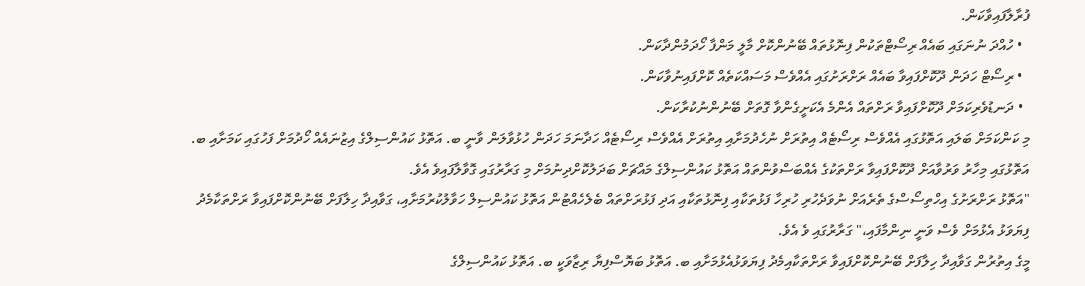ފުރާލާފައިވާކަން.
  • ހުއްދަ ނުނަގައި ބައެއް ރިސޯޓްތަކުން ފިނޮޅުތައް ބޭނުންކޮށް މާލީ މަންފާ ހޯދަމުންދާކަން.
  • ރިސޯޓް ހަދަން ދޫކޮށްފައިވާ ބައެއް ރަށްރަށުގައި އެއްވެސް މަސައްކަތެއް ކޮށްފައިނުވާކަން.
  • ދަނޑުވެރިކަމަށް ދޫކޮށްފައިވާ ރަށްތައް އެންމެ އެކަށީގެންވާ ގޮތަށް ބޭނުންނުކުރާކަން.
މި ކަންކަމަށް ބަލައި އަތޮޅުގައި އެއްވެސް ރިސޯޓެއް އިތުރަށް ނުހެދުމަށާއި އިތުރަށް އެއްވެސް ރިސޯޓެއް ހަދާނަމަ ހަދަން ހުޅުވާލަން ވާނީ ބ. އަތޮޅު ކައުންސިލްގެ އިޒުނައެއް ހޯދުމަށް ފަހުގައި ކަމަށާއި ބ. އަތޮޅުގައި މިހާރު ވަރުވާއަށް ދޫކޮށްފައިވާ ރަށްތަކުގެ އެއްބަސްވުންތައް އަތޮޅު ކައުންސިލްގެ މައްޗަށް ބަދަލުކޮށްދިނުމަށް މި ގަރާރުގައި ގޮވާލާފައިވެ އެވެ.
"އަތޮޅު ރަށްރަށުގެ އިހްތިސޯސްގެ ތެރެއަށް ނުވަދެހުރި ހުރިހާ ފަޅުތަކާއި ފިނޮޅުތަކާއި އަދި ފަޅުރަށްތައް ބެލެހެއްޓުން އަތޮޅު ކައުންސިލް ހަވާލުކުރުމަށާއި، ގަވާއިދާ ހިލާފަށް ބޭނުންކޮށްފައިވާ ރަށްތަކާމެދު ފިޔަވަޅު އެޅުމަށް ވެސް ވަނީ ނިންމާފައި،" ގަރާރުގައި ވެ އެވެ.
މީގެ އިތުރުން ގަވާއިދާ ހިލާފަށް ބޭނުންކޮށްފައިވާ ރަށްތަކާއިމެދު ފިޔަވަޅުއެޅުމަށާއި ބ. އަތޮޅު ބަޔޮސްފިޔާ ރިޒާވަކީ ބ. އަތޮޅު ކައުންސިލްގެ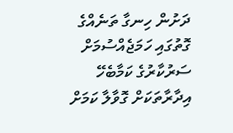ދަށުން ހިނގާ ތަނެއްގެ ގޮތުގައި ހަމަޖެއްސުމަށް ސަރުކާރުގެ ކަމާބެހޭ އިދާރާތަކަށް ގޮވާލާ ކަމަށް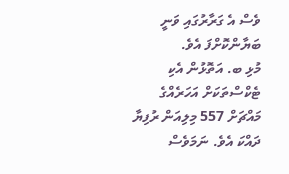ވެސް އެ ގަރާރުގައި ވަނީ ބަޔާންކޮށްފަ އެވެ.
މުޅި ބ. އަތޮޅުން އެކި ޓެކްސްތަކަށް އަހަރެއްގެ މައްޗަށް 557 މިލިއަން ރުފިޔާ ދައްކަ އެވެ. ނަމަވެސް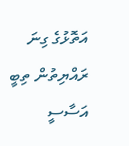އަތޮޅުގެ ގިނަ ރައްޔިތުން ތިބީ އަސާސީ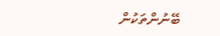ބޭނުންތަކުން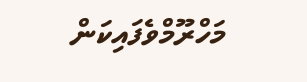މަހްރޫމްވެފައިކަން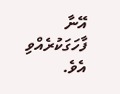އޭނާ ފާހަގަކުރެއްވި އެވެ.